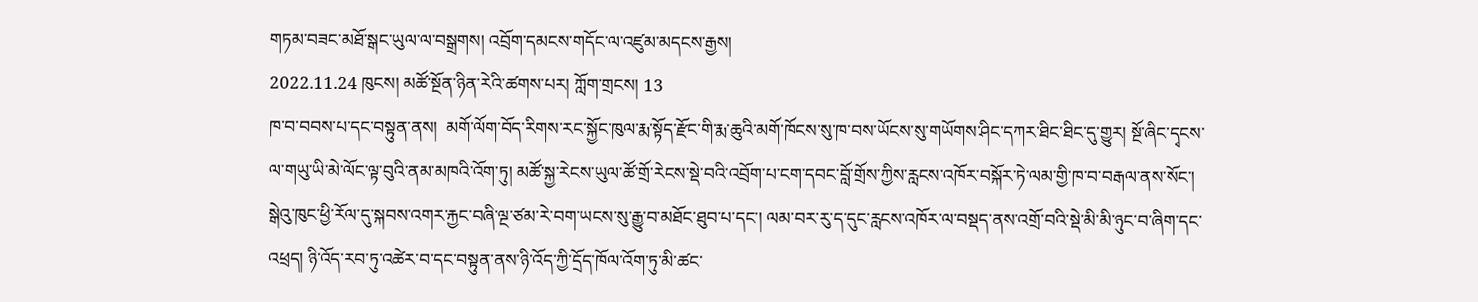གཏམ་བཟང་མཐོ་སྒང་ཡུལ་ལ་བསྒྲགས། འབྲོག་དམངས་གདོང་ལ་འཛུམ་མདངས་རྒྱས།
2022.11.24 ཁུངས། མཚོ་སྔོན་ཉིན་རེའི་ཚགས་པར། ཀློག་གྲངས། 13
ཁ་བ་བབས་པ་དང་བསྟུན་ནས།  མགོ་ལོག་བོད་རིགས་རང་སྐྱོང་ཁུལ་རྨ་སྟོད་རྫོང་གི་རྨ་ཆུའི་མགོ་ཁོངས་སུ་ཁ་བས་ཡོངས་སུ་གཡོགས་ཤིང་དཀར་ཐིང་ཐིང་དུ་གྱུར། སྔོ་ཞིང་དྭངས་ལ་གཡུ་ཡི་མེ་ལོང་ལྟ་བུའི་ནམ་མཁའི་འོག་ཏུ། མཚོ་སྐྱ་རེངས་ཡུལ་ཚོ་གྲོ་རེངས་སྡེ་བའི་འབྲོག་པ་ངག་དབང་བློ་གྲོས་ཀྱིས་རླངས་འཁོར་བསྐོར་ཏེ་ལམ་གྱི་ཁ་བ་བརྒལ་ནས་སོང་། སྒེའུ་ཁུང་ཕྱི་རོལ་དུ་སྐབས་འགར་རྐྱང་བཞི་ལྔ་ཙམ་རེ་བག་ཡངས་སུ་རྒྱུ་བ་མཐོང་ཐུབ་པ་དང་། ལམ་བར་རུ་ད་དུང་རླངས་འཁོར་ལ་བསྡད་ནས་འགྲོ་བའི་སྡེ་མི་མི་ཉུང་བ་ཞིག་དང་འཕྲད། ཉི་འོད་རབ་ཏུ་འཚེར་བ་དང་བསྟུན་ནས་ཉི་འོད་ཀྱི་དྲོད་ཁོལ་འོག་ཏུ་མི་ཚང་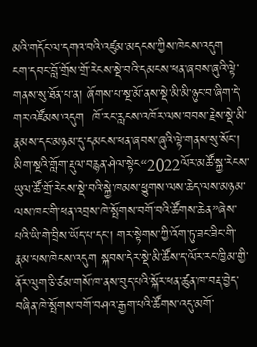མའི་གདོང་ལ་དགའ་བའི་འཛུམ་མདངས་ཀྱིས་ཁེངས་འདུག
ངག་དབང་བློ་གྲོས་གྲོ་རེངས་སྡེ་བའི་དམངས་ཕན་ཞབས་ཞུའི་ལྟེ་གནས་སུ་ཐོན་པ་ན། ཞོགས་པ་སྔ་མོ་ནས་སྡེ་མི་མི་ཉུང་བ་ཞིག་དེ་གར་འཛོམས་འདུག  ཁོ་རང་རླངས་འཁོར་ལས་བབས་རྗེས་སྡེ་མི་རྣམས་དང་མཉམ་དུ་དམངས་ཕན་ཞབས་ཞུའི་ལྟེ་གནས་སུ་སོང་། མིག་སྔའི་གློག་རྡུལ་བརྙན་ཤེལ་སྟེང“2022ལོར་མཚོ་སྐྱ་རེངས་ཡུལ་ཚོ་གྲོ་རེངས་སྡེ་བའི་སྐྱེ་ཁམས་ཕྱུགས་ལས་ཆེད་ལས་མཉམ་ལས་ཁང་གི་ཕན་འབྲས་ཁེ་སྤོགས་བགོ་བའི་ཚོགས་ཆེན”ཞེས་པའི་ཡི་གེ་བྲིས་ཡོད་པ་དང་། གར་སྟེགས་ཀྱི་འོག་ཏུ་ཟང་ཟིང་གི་རྣམ་པས་ཁེངས་འདུག སྐབས་དེར་སྡེ་མི་ཚོས་ད་ལོར་རང་ཁྱིམ་གྱི་ནོར་ལུག་ཅི་ཙམ་གསོ་ཁ་ནས་བུད་པའི་སྐོར་ཕན་ཚུན་ཁ་བརྡ་བྱེད་བཞིན་ཁེ་སྤོགས་བགོ་བཤའ་རྒྱག་པའི་ཚོགས་འདུ་མགོ་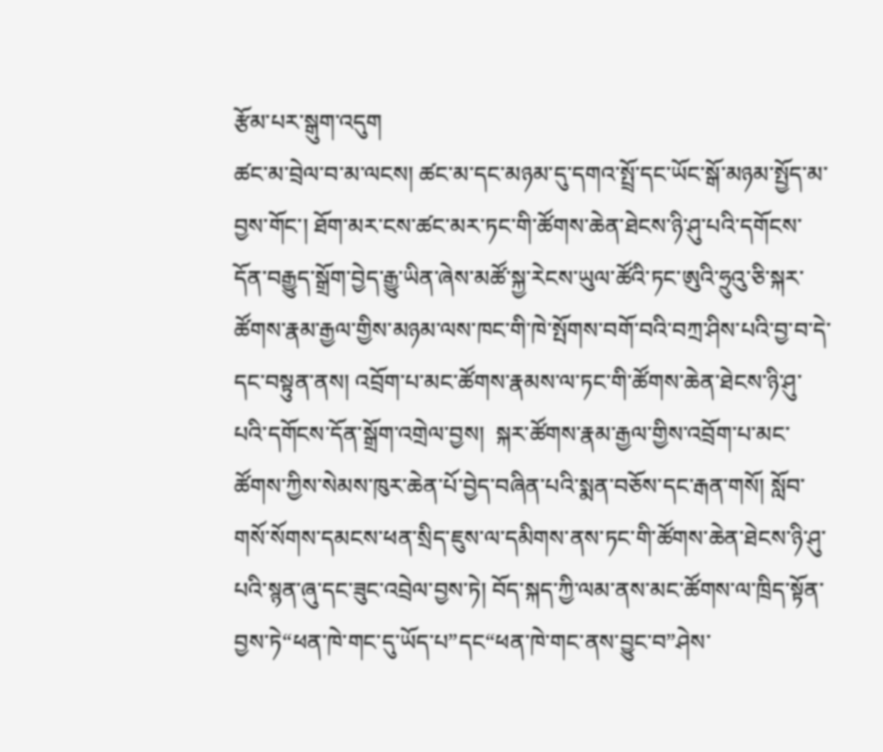རྩོམ་པར་སྒུག་འདུག
ཚང་མ་བྲེལ་བ་མ་ལངས། ཚང་མ་དང་མཉམ་དུ་དགའ་སྤྲོ་དང་ཡོང་སྒོ་མཉམ་སྤྱོད་མ་བྱས་གོང་། ཐོག་མར་ངས་ཚང་མར་ཏང་གི་ཚོགས་ཆེན་ཐེངས་ཉི་ཤུ་པའི་དགོངས་དོན་བརྒྱུད་སྒྲོག་བྱེད་རྒྱུ་ཡིན་ཞེས་མཚོ་སྐྱ་རེངས་ཡུལ་ཚོའི་ཏང་ཨུའི་ཧྲུའུ་ཅི་སྐར་ཚོགས་རྣམ་རྒྱལ་གྱིས་མཉམ་ལས་ཁང་གི་ཁེ་སྤོགས་བགོ་བའི་བཀྲ་ཤིས་པའི་བྱ་བ་དེ་དང་བསྟུན་ནས། འབྲོག་པ་མང་ཚོགས་རྣམས་ལ་ཏང་གི་ཚོགས་ཆེན་ཐེངས་ཉི་ཤུ་པའི་དགོངས་དོན་སྒྲོག་འགྲེལ་བྱས།  སྐར་ཚོགས་རྣམ་རྒྱལ་གྱིས་འབྲོག་པ་མང་ཚོགས་ཀྱིས་སེམས་ཁུར་ཆེན་པོ་བྱེད་བཞིན་པའི་སྨན་བཅོས་དང་རྒན་གསོ། སློབ་གསོ་སོགས་དམངས་ཕན་སྲིད་ཇུས་ལ་དམིགས་ནས་ཏང་གི་ཚོགས་ཆེན་ཐེངས་ཉི་ཤུ་པའི་སྙན་ཞུ་དང་ཟུང་འབྲེལ་བྱས་ཏེ། བོད་སྐད་ཀྱི་ལམ་ནས་མང་ཚོགས་ལ་ཁྲིད་སྟོན་བྱས་ཏེ“ཕན་ཁེ་གང་དུ་ཡོད་པ”དང“ཕན་ཁེ་གང་ནས་བྱུང་བ”ཤེས་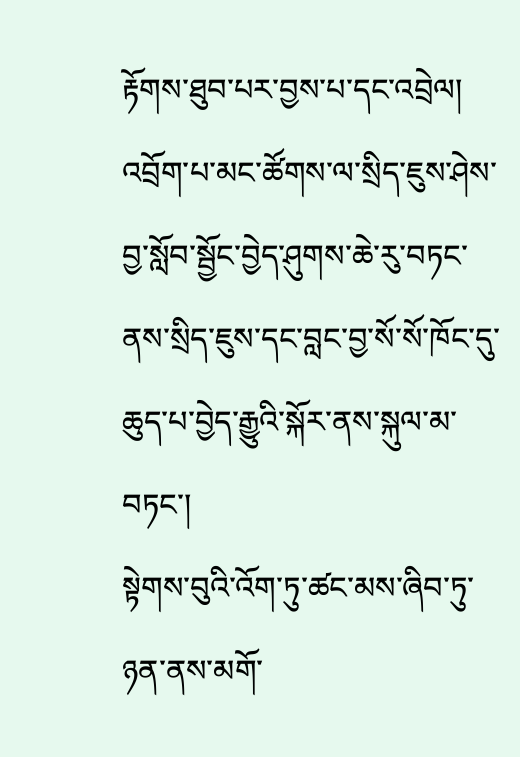རྟོགས་ཐུབ་པར་བྱས་པ་དང་འབྲེལ། འབྲོག་པ་མང་ཚོགས་ལ་སྲིད་ཇུས་ཤེས་བྱ་སློབ་སྦྱོང་བྱེད་ཤུགས་ཆེ་རུ་བཏང་ནས་སྲིད་ཇུས་དང་བླང་བྱ་སོ་སོ་ཁོང་དུ་ཆུད་པ་བྱེད་རྒྱུའི་སྐོར་ནས་སྐུལ་མ་བཏང་།
སྟེགས་བུའི་འོག་ཏུ་ཚང་མས་ཞིབ་ཏུ་ཉན་ནས་མགོ་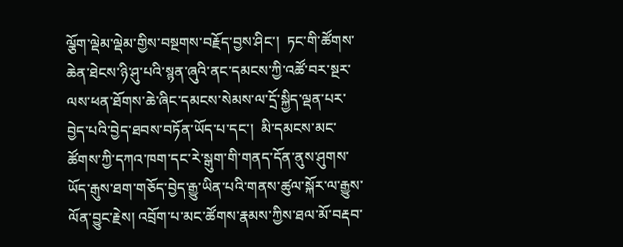ལྕོག་ལྡེམ་ལྡེམ་གྱིས་བསྔགས་བརྗོད་བྱས་ཤིང་།  ཏང་གི་ཚོགས་ཆེན་ཐེངས་ཉི་ཤུ་པའི་སྙན་ཞུའི་ནང་དམངས་ཀྱི་འཚོ་བར་སྔར་ལས་ཕན་ཐོགས་ཆེ་ཞིང་དམངས་སེམས་ལ་དྲོ་སྐྱིད་ལྡན་པར་བྱེད་པའི་བྱེད་ཐབས་བཏོན་ཡོད་པ་དང་།  མི་དམངས་མང་ཚོགས་ཀྱི་དཀའ་ཁག་དང་རེ་སྒུག་གི་གནད་དོན་ནུས་ཤུགས་ཡོད་རྒུས་ཐག་གཅོད་བྱེད་རྒྱུ་ཡིན་པའི་གནས་ཚུལ་སྐོར་ལ་རྒྱུས་ལོན་བྱུང་རྗེས། འབྲོག་པ་མང་ཚོགས་རྣམས་ཀྱིས་ཐལ་མོ་བརྡབ་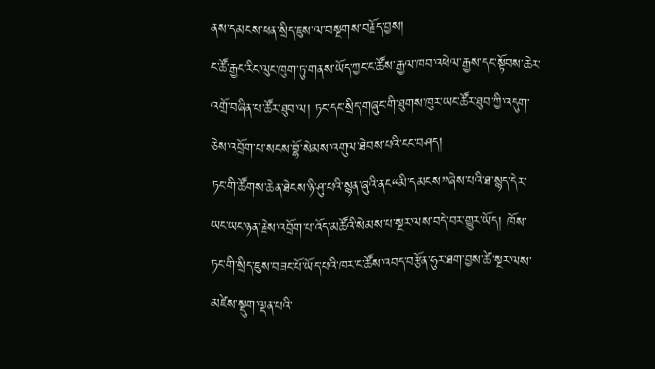ནས་དམངས་ཕན་སྲིད་ཇུས་ལ་བསྔགས་བརྗོད་བྱས།
ང་ཚོ་རྒྱང་རིང་ལུང་ཁུག་ཏུ་གནས་ཡོད་ཀྱང་ང་ཚོས་རྒྱལ་ཁབ་འཕེལ་རྒྱས་དང་སྟོབས་ཆེར་འགྲོ་བཞིན་པ་ཚོར་ཐུབ་ལ། ཏང་དང་སྲིད་གཞུང་གི་ཐུགས་ཁུར་ཡང་ཚོར་ཐུབ་ཀྱི་འདུག་ཅེས་འབྲོག་པ་སངས་བྷོ་སེམས་འགུལ་ཐེབས་པའི་ངང་བཤད།
ཏང་གི་ཚོགས་ཆེན་ཐེངས་ཉི་ཤུ་པའི་སྙན་ཞུའི་ནང“མི་དམངས”ཞེས་པའི་ཐ་སྙད་དེར་ཡང་ཡང་ཉན་རྗེས་འབྲོག་པ་འོད་མཚོའི་སེམས་པ་སྔར་ལས་བདེ་བར་གྱུར་ཡོད། ཁོས་ཏང་གི་སྲིད་ཇུས་བཟང་པོ་ཡོད་པའི་ཁར་ང་ཚོས་འབད་བརྩོན་ཧུར་ཐག་བྱས་ཚེ་སྔར་ལས་མཛེས་སྡུག་ལྡན་པའི་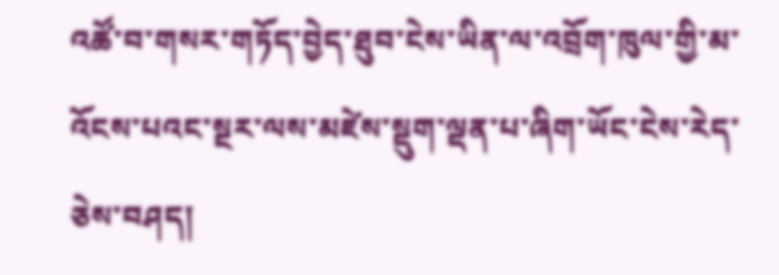འཚོ་བ་གསར་གཏོད་བྱེད་ཐུབ་ངེས་ཡིན་ལ་འབྲོག་ཁུལ་གྱི་མ་འོངས་པའང་སྔར་ལས་མཛེས་སྡུག་ལྡན་པ་ཞིག་ཡོང་ངེས་རེད་ཅེས་བཤད།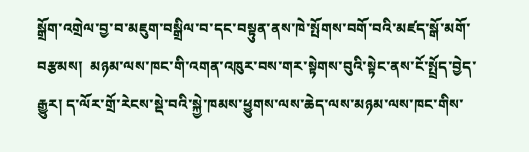སྒྲོག་འགྲེལ་བྱ་བ་མཇུག་བསྒྲིལ་བ་དང་བསྟུན་ནས་ཁེ་སྤོགས་བགོ་བའི་མཛད་སྒོ་མགོ་བརྩམས།  མཉམ་ལས་ཁང་གི་འགན་འཁུར་བས་གར་སྟེགས་བུའི་སྟེང་ནས་ངོ་སྤྲོད་བྱེད་རྒྱུར། ད་ལོར་གྲོ་རེངས་སྡེ་བའི་སྐྱེ་ཁམས་ཕྱུགས་ལས་ཆེད་ལས་མཉམ་ལས་ཁང་གིས་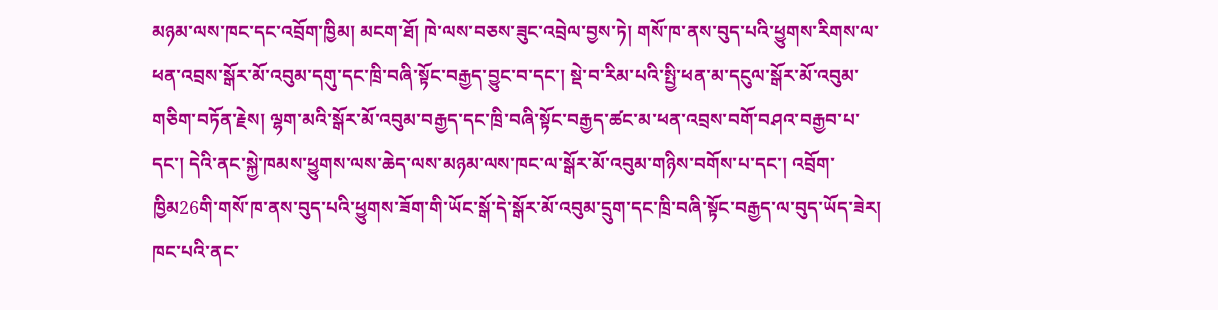མཉམ་ལས་ཁང་དང་འབྲོག་ཁྱིམ། མངག་ཐོ། ཁེ་ལས་བཅས་ཟུང་འབྲེལ་བྱས་ཏེ། གསོ་ཁ་ནས་བུད་པའི་ཕྱུགས་རིགས་ལ་ཕན་འབྲས་སྒོར་མོ་འབུམ་དགུ་དང་ཁྲི་བཞི་སྟོང་བརྒྱད་བྱུང་བ་དང་། སྡེ་བ་རིམ་པའི་སྤྱི་ཕན་མ་དངུལ་སྒོར་མོ་འབུམ་གཅིག་བཏོན་རྗེས། ལྷག་མའི་སྒོར་མོ་འབུམ་བརྒྱད་དང་ཁྲི་བཞི་སྟོང་བརྒྱད་ཚང་མ་ཕན་འབྲས་བགོ་བཤའ་བརྒྱབ་པ་དང་། དེའི་ནང་སྐྱེ་ཁམས་ཕྱུགས་ལས་ཆེད་ལས་མཉམ་ལས་ཁང་ལ་སྒོར་མོ་འབུམ་གཉིས་བགོས་པ་དང་། འབྲོག་ཁྱིམ26གི་གསོ་ཁ་ནས་བུད་པའི་ཕྱུགས་ཟོག་གི་ཡོང་སྒོ་དེ་སྒོར་མོ་འབུམ་དྲུག་དང་ཁྲི་བཞི་སྟོང་བརྒྱད་ལ་བུད་ཡོད་ཟེར།
ཁང་པའི་ནང་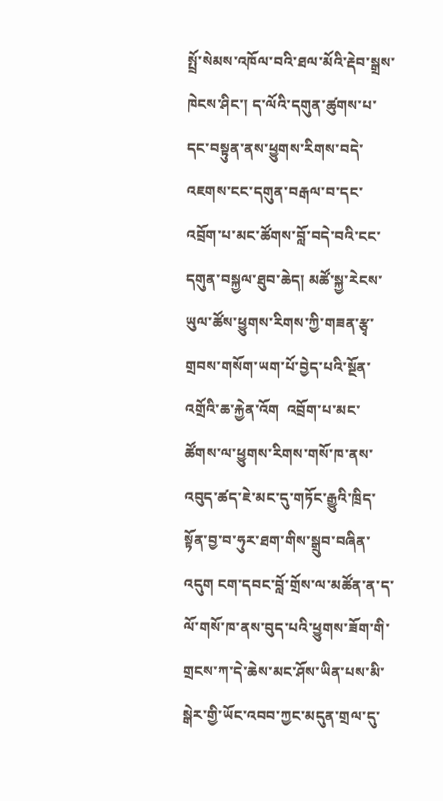སྤྲོ་སེམས་འཁོལ་བའི་ཐལ་མོའི་རྡེབ་སྒྲས་ཁེངས་ཤིང་། ད་ལོའི་དགུན་ཚུགས་པ་དང་བསྟུན་ནས་ཕྱུགས་རིགས་བདེ་འཇགས་ངང་དགུན་བརྒལ་བ་དང་འབྲོག་པ་མང་ཚོགས་བློ་བདེ་བའི་ངང་དགུན་བསྐྱལ་ཐུབ་ཆེད། མཚོ་སྐྱ་རེངས་ཡུལ་ཚོས་ཕྱུགས་རིགས་ཀྱི་གཟན་རྩྭ་གྲབས་གསོག་ཡག་པོ་བྱེད་པའི་སྔོན་འགྲོའི་ཆ་རྐྱེན་འོག  འབྲོག་པ་མང་ཚོགས་ལ་ཕྱུགས་རིགས་གསོ་ཁ་ནས་འབུད་ཚད་ཇེ་མང་དུ་གཏོང་རྒྱུའི་ཁྲིད་སྟོན་བྱ་བ་ཧུར་ཐག་གིས་སྒྲུབ་བཞིན་འདུག ངག་དབང་བློ་གྲོས་ལ་མཚོན་ན་ད་ལོ་གསོ་ཁ་ནས་བུད་པའི་ཕྱུགས་ཟོག་གི་གྲངས་ཀ་དེ་ཆེས་མང་ཤོས་ཡིན་པས་མི་སྒེར་གྱི་ཡོང་འབབ་ཀྱང་མདུན་གྲལ་དུ་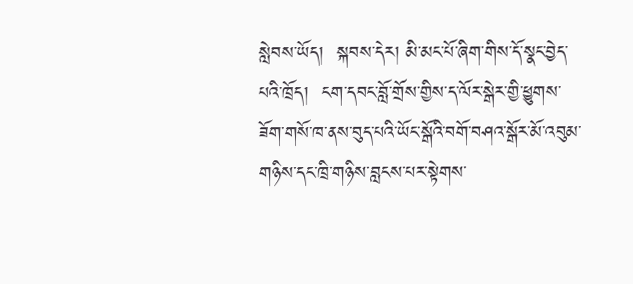སླེབས་ཡོད།  སྐབས་དེར། མི་མང་པོ་ཞིག་གིས་དོ་སྣང་བྱེད་པའི་ཁྲོད།  ངག་དབང་བློ་གྲོས་གྱིས་ད་ལོར་སྒེར་གྱི་ཕྱུགས་ཟོག་གསོ་ཁ་ནས་བུད་པའི་ཡོང་སྒོའི་བགོ་བཤའ་སྒོར་མོ་འབུམ་གཉིས་དང་ཁྲི་གཉིས་བླངས་པར་སྟེགས་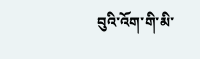བུའི་འོག་གི་མི་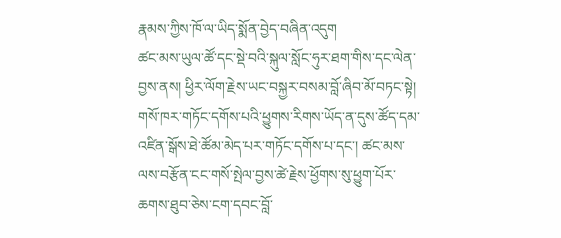རྣམས་ཀྱིས་ཁོ་ལ་ཡིད་སྨོན་བྱེད་བཞིན་འདུག
ཚང་མས་ཡུལ་ཚོ་དང་སྡེ་བའི་སྐུལ་སློང་ཧུར་ཐག་གིས་དང་ལེན་བྱས་ནས། ཕྱིར་ལོག་རྗེས་ཡང་བསྐྱར་བསམ་བློ་ཞིབ་མོ་བཏང་སྟེ། གསོ་ཁར་གཏོང་དགོས་པའི་ཕྱུགས་རིགས་ཡོད་ན་དུས་ཚོད་དམ་འཛིན་སྒོས་ཐེ་ཚོམ་མེད་པར་གཏོང་དགོས་པ་དང་། ཚང་མས་ལས་བརྩོན་ངང་གསོ་སྤེལ་བྱས་ཚེ་རྗེས་ཕྱོགས་སུ་ཕྱུག་པོར་ཆགས་ཐུབ་ཅེས་ངག་དབང་བློ་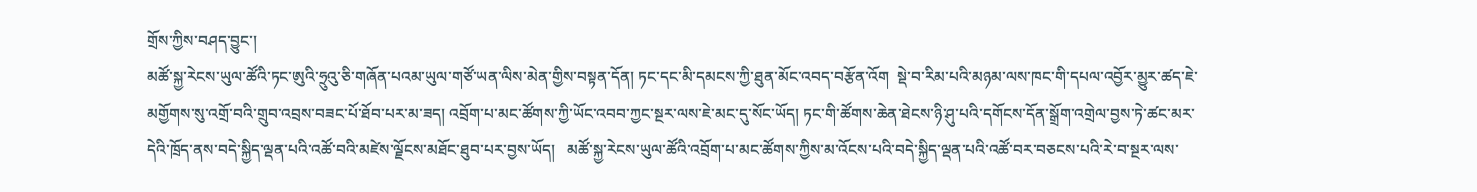གྲོས་ཀྱིས་བཤད་བྱུང་།
མཚོ་སྐྱ་རེངས་ཡུལ་ཚོའི་ཏང་ཨུའི་ཧྲུའུ་ཅི་གཞོན་པའམ་ཡུལ་གཙོ་ཡན་ལིས་མེན་གྱིས་བསྟན་དོན། ཏང་དང་མི་དམངས་ཀྱི་ཐུན་མོང་འབད་བརྩོན་འོག  སྡེ་བ་རིམ་པའི་མཉམ་ལས་ཁང་གི་དཔལ་འབྱོར་མྱུར་ཚད་ཇེ་མགྱོགས་སུ་འགྲོ་བའི་གྲུབ་འབྲས་བཟང་པོ་ཐོབ་པར་མ་ཟད། འབྲོག་པ་མང་ཚོགས་ཀྱི་ཡོང་འབབ་ཀྱང་སྔར་ལས་ཇེ་མང་དུ་སོང་ཡོད། ཏང་གི་ཚོགས་ཆེན་ཐེངས་ཉི་ཤུ་པའི་དགོངས་དོན་སྒྲོག་འགྲེལ་བྱས་ཏེ་ཚང་མར་དེའི་ཁྲོད་ནས་བདེ་སྐྱིད་ལྡན་པའི་འཚོ་བའི་མཛེས་ལྗོངས་མཐོང་ཐུབ་པར་བྱས་ཡོད།   མཚོ་སྐྱ་རེངས་ཡུལ་ཚོའི་འབྲོག་པ་མང་ཚོགས་ཀྱིས་མ་འོངས་པའི་བདེ་སྐྱིད་ལྡན་པའི་འཚོ་བར་བཅངས་པའི་རེ་བ་སྔར་ལས་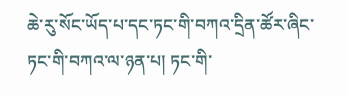ཆེ་རུ་སོང་ཡོད་པ་དང་ཏང་གི་བཀའ་དྲིན་ཚོར་ཞིང་ཏང་གི་བཀའ་ལ་ཉན་པ། ཏང་གི་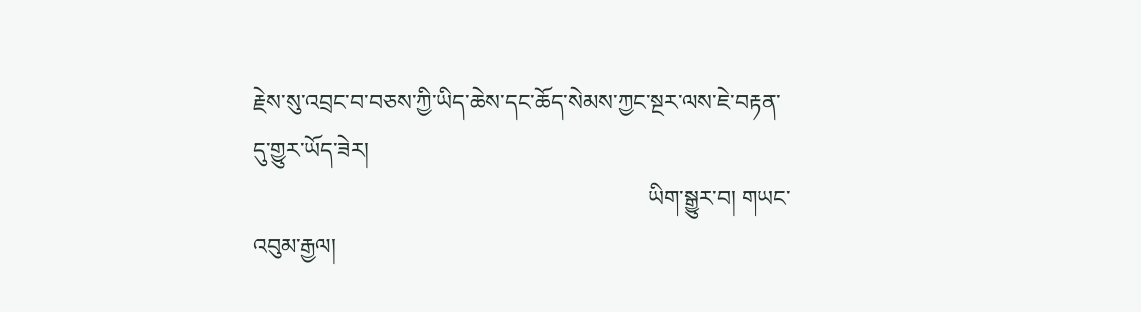རྗེས་སུ་འབྲང་བ་བཅས་ཀྱི་ཡིད་ཆེས་དང་ཆོད་སེམས་ཀྱང་སྔར་ལས་ཇེ་བརྟན་དུ་གྱུར་ཡོད་ཟེར།
                                                                     ཡིག་སྒྱུར་བ། གཡང་འབུམ་རྒྱལ།